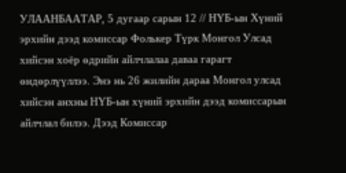УЛААНБААТАР, 5 дугаар сарын 12 // НҮБ-ын Хүний эрхийн дээд комиссар Фолькер Түрк Монгол Улсад хийсэн хоёр өдрийн айлчлалаа даваа гарагт өндөрлүүллээ. Энэ нь 26 жилийн дараа Монгол улсад хийсэн анхны НҮБ-ын хүний эрхийн дээд комиссарын айлчлал билээ. Дээд Комиссар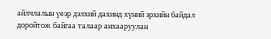айлчлалын үеэр дэлхий дахинд хүний эрхийн байдал доройтож байгаа талаар анхааруулан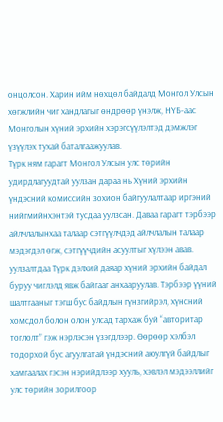онцолсон. Харин ийм нөхцөл байдалд Монгол Улсын хөгжлийн чиг хандлагыг өндрөөр үнэлж, НҮБ-аас Монголын хүний эрхийн хэрэгсүүлэлтэд дэмжлэг үзүүлэх тухай баталгаажуулав.
Түрк ням гарагт Монгол Улсын улс төрийн удирдлагуудтай уулзан дараа нь Хүний эрхийн үндэсний комиссийн зохион байгуулалтаар иргэний нийгмийнхэнтэй тусдаа уулзсан. Даваа гарагт тэрбээр айлчлалынхаа талаар сэтгүүлчдэд айлчлалын талаар мэдэгдэл өгж, сэтгүүчдийн асуултыг хүлээн авав.
уулзалтдаа Түрк дэлхий даяар хүний эрхийн байдал буруу чиглэлд явж байгааг анхааруулав. Тэрбээр үүний шалтгааныг тэгш бус байдлын гүнзгийрэл, хүнсний хомсдол болон олон улсад тархаж буй “авторитар тоглолт” гэж нэрлэсэн үзэгдлээр. Өөрөөр хэлбэл тодорхой бус агуулгатай үндэсний аюулгүй байдлыг хамгаалах гэсэн нэрийдлээр хууль, хэвлэл мэдээллийг улс төрийн зорилгоор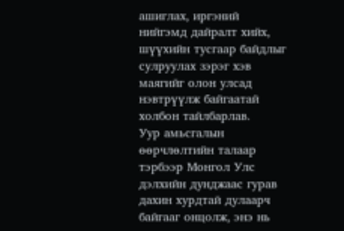ашиглах, иргэний нийгэмд дайралт хийх, шүүхийн тусгаар байдлыг сулруулах зэрэг хэв маягийг олон улсад нэвтрүүлж байгаатай холбон тайлбарлав.
Уур амьсгалын өөрчлөлтийн талаар тэрбээр Монгол Улс дэлхийн дунджаас гурав дахин хурдтай дулаарч байгааг онцолж, энэ нь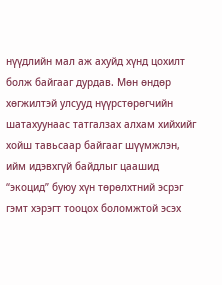нүүдлийн мал аж ахуйд хүнд цохилт болж байгааг дурдав. Мөн өндөр хөгжилтэй улсууд нүүрстөрөгчийн шатахуунаас татгалзах алхам хийхийг хойш тавьсаар байгааг шүүмжлэн, ийм идэвхгүй байдлыг цаашид “экоцид” буюу хүн төрөлхтний эсрэг гэмт хэрэгт тооцох боломжтой эсэх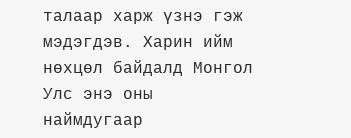талаар харж үзнэ гэж мэдэгдэв. Харин ийм нөхцөл байдалд Монгол Улс энэ оны наймдугаар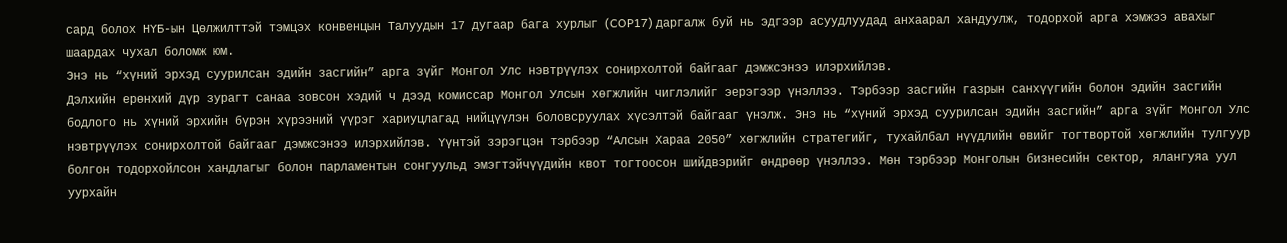сард болох НҮБ-ын Цөлжилттэй тэмцэх конвенцын Талуудын 17 дугаар бага хурлыг (COP17) даргалж буй нь эдгээр асуудлуудад анхаарал хандуулж, тодорхой арга хэмжээ авахыг шаардах чухал боломж юм.
Энэ нь “хүний эрхэд суурилсан эдийн засгийн” арга зүйг Монгол Улс нэвтрүүлэх сонирхолтой байгааг дэмжсэнээ илэрхийлэв.
Дэлхийн ерөнхий дүр зурагт санаа зовсон хэдий ч дээд комиссар Монгол Улсын хөгжлийн чиглэлийг эерэгээр үнэллээ. Тэрбээр засгийн газрын санхүүгийн болон эдийн засгийн бодлого нь хүний эрхийн бүрэн хүрээний үүрэг хариуцлагад нийцүүлэн боловсруулах хүсэлтэй байгааг үнэлж. Энэ нь “хүний эрхэд суурилсан эдийн засгийн” арга зүйг Монгол Улс нэвтрүүлэх сонирхолтой байгааг дэмжсэнээ илэрхийлэв. Үүнтэй зэрэгцэн тэрбээр “Алсын Хараа 2050” хөгжлийн стратегийг, тухайлбал нүүдлийн өвийг тогтвортой хөгжлийн тулгуур болгон тодорхойлсон хандлагыг болон парламентын сонгуульд эмэгтэйчүүдийн квот тогтоосон шийдвэрийг өндрөөр үнэллээ. Мөн тэрбээр Монголын бизнесийн сектор, ялангуяа уул уурхайн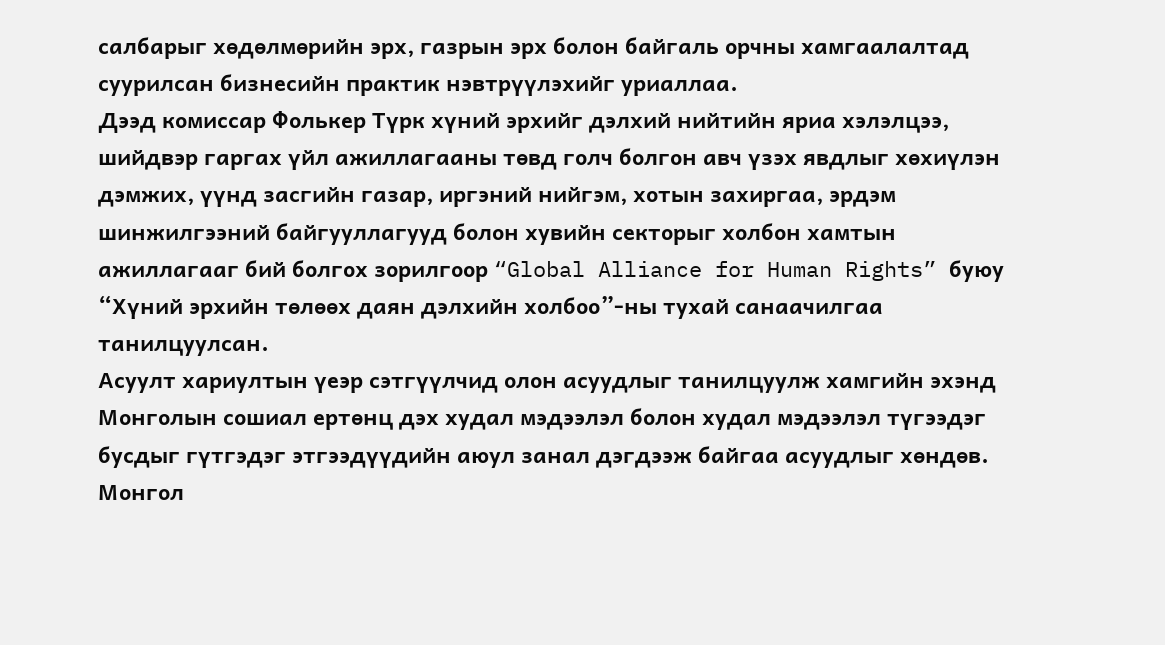салбарыг хөдөлмөрийн эрх, газрын эрх болон байгаль орчны хамгаалалтад суурилсан бизнесийн практик нэвтрүүлэхийг уриаллаа.
Дээд комиссар Фолькер Түрк хүний эрхийг дэлхий нийтийн яриа хэлэлцээ, шийдвэр гаргах үйл ажиллагааны төвд голч болгон авч үзэх явдлыг хөхиүлэн дэмжих, үүнд засгийн газар, иргэний нийгэм, хотын захиргаа, эрдэм шинжилгээний байгууллагууд болон хувийн секторыг холбон хамтын ажиллагааг бий болгох зорилгоор “Global Alliance for Human Rights” буюу “Хүний эрхийн төлөөх даян дэлхийн холбоо”-ны тухай санаачилгаа танилцуулсан.
Асуулт хариултын үеэр сэтгүүлчид олон асуудлыг танилцуулж хамгийн эхэнд Монголын сошиал ертөнц дэх худал мэдээлэл болон худал мэдээлэл түгээдэг бусдыг гүтгэдэг этгээдүүдийн аюул занал дэгдээж байгаа асуудлыг хөндөв. Монгол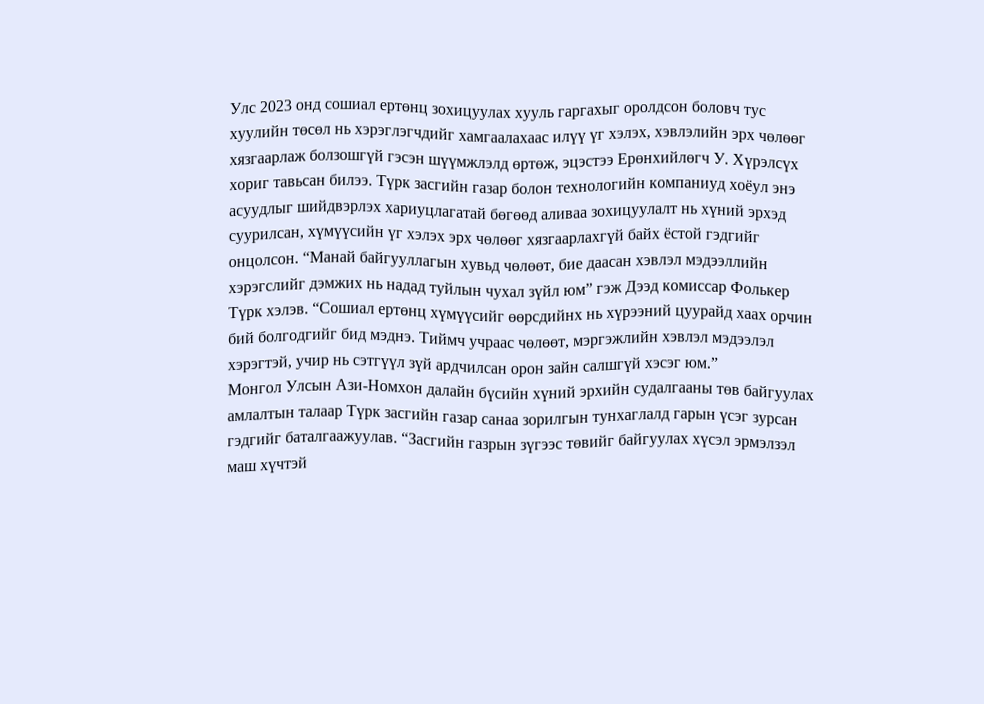Улс 2023 онд сошиал ертөнц зохицуулах хууль гаргахыг оролдсон боловч тус хуулийн төсөл нь хэрэглэгчдийг хамгаалахаас илүү үг хэлэх, хэвлэлийн эрх чөлөөг хязгаарлаж болзошгүй гэсэн шүүмжлэлд өртөж, эцэстээ Ерөнхийлөгч У. Хүрэлсүх хориг тавьсан билээ. Түрк засгийн газар болон технологийн компаниуд хоёул энэ асуудлыг шийдвэрлэх хариуцлагатай бөгөөд аливаа зохицуулалт нь хүний эрхэд суурилсан, хүмүүсийн үг хэлэх эрх чөлөөг хязгаарлахгүй байх ёстой гэдгийг онцолсон. “Манай байгууллагын хувьд чөлөөт, бие даасан хэвлэл мэдээллийн хэрэгслийг дэмжих нь надад туйлын чухал зүйл юм” гэж Дээд комиссар Фолькер Түрк хэлэв. “Сошиал ертөнц хүмүүсийг өөрсдийнх нь хүрээний цуурайд хаах орчин бий болгодгийг бид мэднэ. Тиймч учраас чөлөөт, мэргэжлийн хэвлэл мэдээлэл хэрэгтэй, учир нь сэтгүүл зүй ардчилсан орон зайн салшгүй хэсэг юм.”
Монгол Улсын Ази-Номхон далайн бүсийн хүний эрхийн судалгааны төв байгуулах амлалтын талаар Түрк засгийн газар санаа зорилгын тунхаглалд гарын үсэг зурсан гэдгийг баталгаажуулав. “Засгийн газрын зүгээс төвийг байгуулах хүсэл эрмэлзэл маш хүчтэй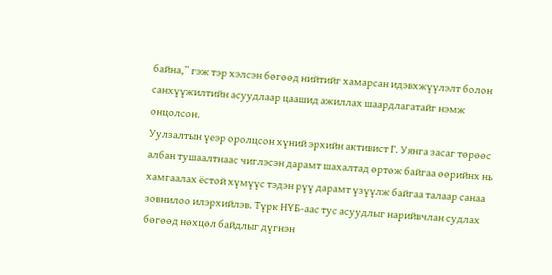байна,” гэж тэр хэлсэн бөгөөд нийтийг хамарсан идэвхжүүлэлт болон санхүүжилтийн асуудлаар цаашид ажиллах шаардлагатайг нэмж онцолсон.
Уулзалтын үеэр оролцсон хүний эрхийн активист Г. Уянга засаг төрөөс албан тушаалтнаас чиглэсэн дарамт шахалтад өртөж байгаа өөрийнх нь хамгаалах ёстой хүмүүс тэдэн рүү дарамт үзүүлж байгаа талаар санаа зовнилоо илэрхийлэв. Түрк НҮБ-аас тус асуудлыг нарийвчлан судлах бөгөөд нөхцөл байдлыг дүгнэн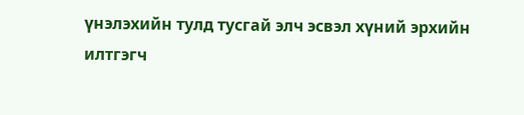үнэлэхийн тулд тусгай элч эсвэл хүний эрхийн илтгэгч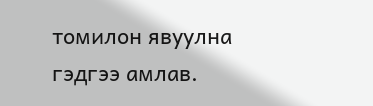томилон явуулна гэдгээ амлав.